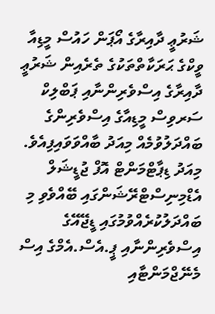ޝަރުޢީ ދާއިރާގެ އޯޕަން ހައުސް މީޑިއާ ވީކްގެ ޙަރަކާތްތަކުގެ ތެރެއިން ޝަރުޢީ ދާއިރާގެ އިސްވެރިންނާއި ޕަބްލިކް ސަރވިސް މީޑިއާގެ އިސްވެރިންގެ ބައްދަލުވުމެއް މިއަދު ބާއްވަވައިފިއެވެ.
މިއަދު ޑިޕާޓްމަންޓް އޮފް ޖުޑީޝަލް އެޑްމިނިސްޓްރޭޝަންގައި ބޭއްވެވި މި ބައްދަލުކުރެއްވުމުގައި ޑީޖޭއޭގެ އިސްވެރިންނާއި ޕީ.އެސް.އެމްގެ އިސް މެނޭޖްމަންޓާއި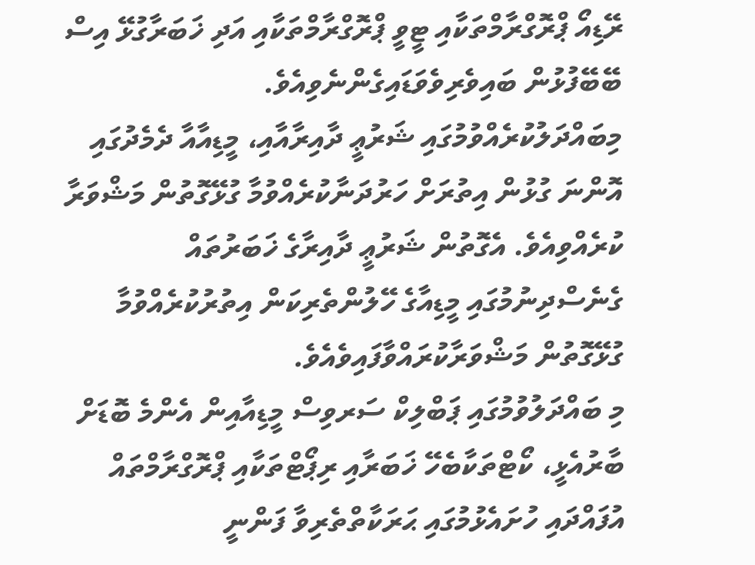ރޭޑިއޯ ޕްރޮގްރާމްތަކާއި ޓީވީ ޕްރޮގްރާމްތަކާއި އަދި ޚަބަރާގުޅޭ އިސް ބޭބޭފުޅުން ބައިވެރިވެވަޑައިގެންނެވިއެވެ.
މިބައްދަލުކުރެއްވުމުގައި ޝަރުޢީ ދާއިރާއާއި، މީޑިއާއާ ދެމެދުގައި އޮންނަ ގުޅުން އިތުރަށް ހަރުދަނާކުރެއްވުމާ ގުޅޭގޮތުން މަޝްވަރާ ކުރެއްވިއެވެ. އެގޮތުން ޝަރުޢީ ދާއިރާގެ ޚަބަރުތައް ގެނެސްދިނުމުގައި މީޑިއާގެ ހޭލުންތެރިކަން އިތުރުކުރެއްވުމާ ގުޅޭގޮތުން މަޝްވަރާކުރައްވާފައިވެއެވެ.
މި ބައްދަލުވުމުގައި ޕަބްލިކް ސަރވިސް މީޑިއާއިން އެންމެ ބޮޑަށް ބާރުއެޅީ، ކޯޓްތަކާބެހޭ ޚަބަރާއި ރިޕޯޓްތަކާއި ޕްރޮގްރާމްތައް އުފައްދައި ހުށައެޅުމުގައި ޙަރަކާތްތެރިވާ ފަންނީ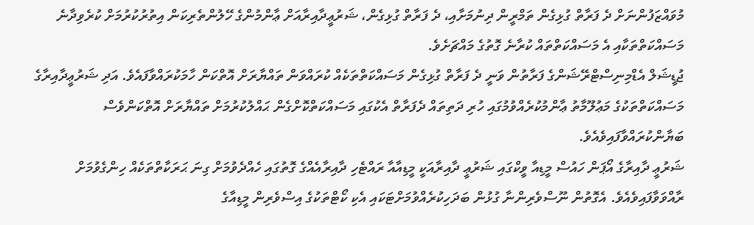މުވައްޒަފުންނަށް ދެ ފަރާތް ގުޅިގެން ތަމްރީން ދިނުމަށާއި، ދެ ފަރާތް ގުޅިގެން، ޝަރުޢީދާއިރާއަށް ޢާންމުންގެ ހޭލުންތެރިކަން އިތުރުކުރުމަށް ކުރެވިދާނެ މަސައްކަތްތަކާއި އެ މަސައްކަތްތައް ކުރާނެ ގޮތުގެ މައްޗަށެވެ.
ޖުޑީޝަލް އެޑްމިނިސްޓްރޭޝަންގެ ފަރާތުން ވަނީ ދެ ފަރާތް ގުޅިގެން މަސައްކަތްތަކެއް ކުރައްވަން ތައްޔާރަށް އޮތްކަން ހާމަކުރައްވާފައެވެ. އަދި ޝަރުޢީދާއިރާގެ މަސައްކަތްތަކުގެ މަޢުލޫމާތު ޢާންމުކުރެއްވުމުގައި ހުރި ދަތިތައް ދެފަރާތް އެކުގައި މަސައްކަތްކޮށްގެން ޙައްލުކުރުމަށް ތައްޔާރަށް އޮތްކަންވެސް ބަޔާންކުރައްވާފައިވެއެވެ.
ޝަރުޢީ ދާއިރާގެ އޯޕަން ހައުސް މީޑިއާ ވީކްގައި ޝަރުޢީ ދާއިރާއަކީ މީޑިއާއާ ރައްޓެހި ދާއިރާއެއްގެ ގޮތުގައި ހެއްދެވުމަށް ގިނަ ޙަރަކާތްތަކެއް ހިންގެވުމަށް ރާއްވަވާފައިވެއެވެ. އެގޮތުން ނޫސްވެރިންނާ ގުޅުން ބަދަހިކުރެއްވުމަށްޓަކައި އެކި ކޯޓްތަކުގެ އިސްވެރިން މީޑިއާގެ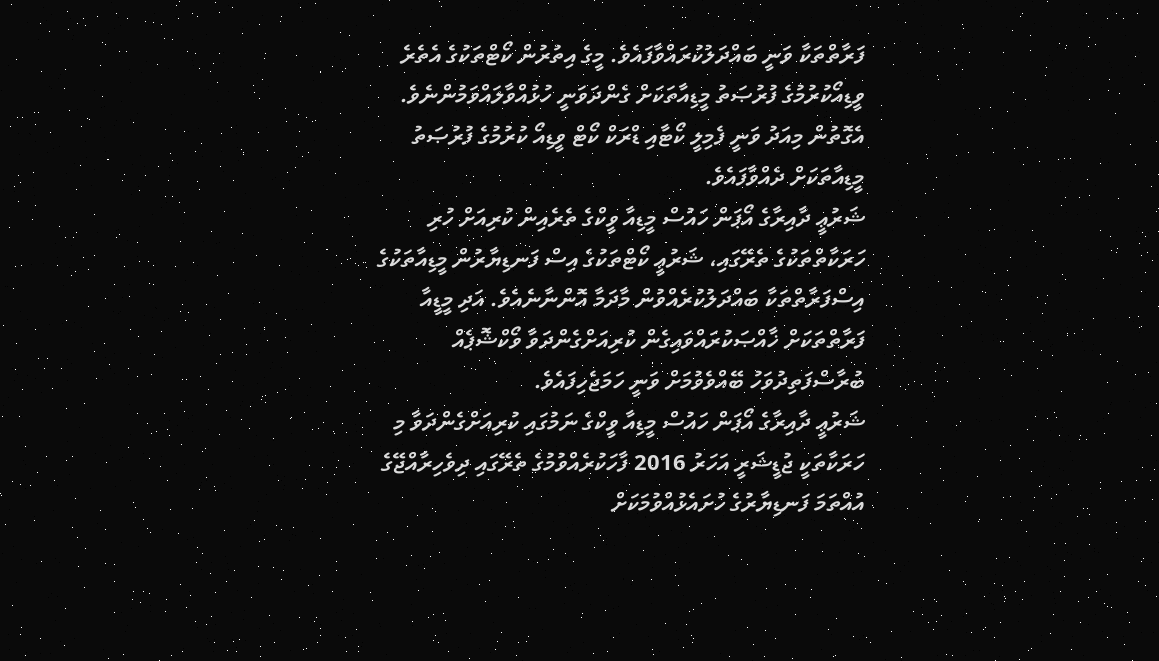ފަރާތްތަކާ ވަނީ ބައްދަލުކުރައްވާފައެވެ. މީގެ އިތުރުން ކޯޓްތަކުގެ އެތެރެ ވީޑިއޯކުރުމުގެ ފުރުޞަތު މީޑިއާތަކަށް ގެންދަވަނީ ހުޅުއްވާލައްވަމުންނެވެ. އެގޮތުން މިއަދު ވަނީ ފެމިލީ ކޯޓާއި ޑްރަކް ކޯޓް ވީޑިއޯ ކުރުމުގެ ފުރުޞަތު މީޑިއާތަކަށް ދެއްވާފައެވެ.
ޝަރުޢީ ދާއިރާގެ އޯޕަން ހައުސް މީޑިއާ ވީކްގެ ތެރެއިން ކުރިއަށް ހުރި ހަރަކާތްތަކުގެ ތެރޭގައި، ޝަރުޢީ ކޯޓްތަކުގެ އިސް ފަނޑިޔާރުން މީޑިއާތަކުގެ އިސްފަރާތްތަކާ ބައްދަލުކުރެއްވުން މާދަމާ އޮންނާނެއެވެ. އަދި މީޑީއާ ފަރާތްތަކަށް ޚާއްޞަކުރައްވައިގެން ކުރިއަށްގެންދަވާ ވޯކްޝޮޕެއް ބުރާސްފަތިދުވަހު ބޭއްވެވުމަށް ވަނީ ހަމަޖެހިފައެވެ.
ޝަރުޢީ ދާއިރާގެ އޯޕަން ހައުސް މީޑިއާ ވީކްގެ ނަމުގައި ކުރިއަށްގެންދަވާ މި ހަރަކާތަކީ ޖުޑީޝަރީ އަހަރު 2016 ފާހަކުރެއްވުމުގެ ތެރޭގައި ދިވެހިރާއްޖޭގެ އުއްތަމަ ފަނޑިޔާރުގެ ހުށައެޅުއްވުމަކަށް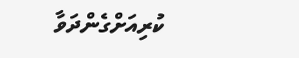ކުރިއަށްގެންދަވާ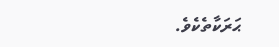ޙަރަކާތެކެވެ.